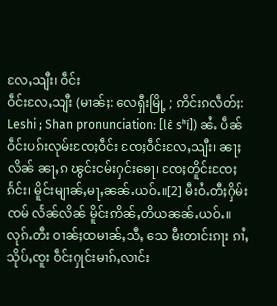လႄႇသျီး၊ ဝဵင်း
ဝဵင်းလႄႇသျီး (မၢၼ်ႈ: လေရှီးမြို့ ; ဢိင်းၵလဵတ်ႈ: Leshi ; Shan pronunciation: [lɛ̀ sʰí]) ၼႆႉ ပဵၼ် ဝဵင်းပၵ်းလုမ်းၸႄႈဝဵင်း ၸႄႈဝဵင်းလႄႇသျီး၊ ၼႃႈလိၼ် ၼႃႇၵ ၽွင်းငမ်းႁင်းၶေႃ၊ ၸႄႈတိူင်းၸႄႈၵႅင်း၊ မိူင်းမျၢၼ်ႇမႃႇၼၼ်ႉယဝ်ႉ။[2] မီးဝႆႉတီႈႁိမ်းၸမ် လႅၼ်လိၼ် မိူင်းဢိၼ်ႇတိယၼၼ်ႉယဝ်ႉ။ လုၵ်ႉတီး ဝၢၼ်ႈထမၢၼ်ႇသီႇ သေ မီးတၢင်းၵႃး ၵၢႆႇသိုပ်ႇၸူး ဝဵင်းႁုင်းမၢၵ်ႇလၢင်း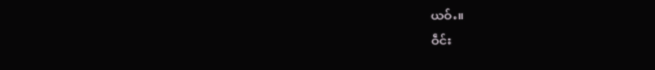ယဝ်ႉ။
ဝဵင်း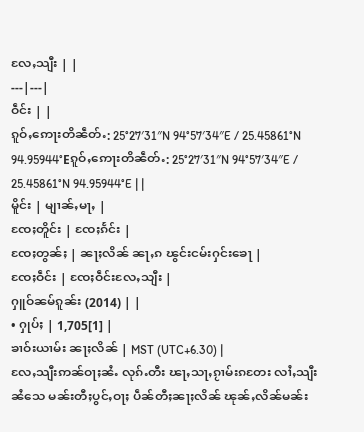လႄႇသျီး | |
---|---|
ဝဵင်း | |
ၵူဝ်ႇဢေႃးတိၼဵတ်ႉ: 25°27′31″N 94°57′34″E / 25.45861°N 94.95944°Eၵူဝ်ႇဢေႃးတိၼဵတ်ႉ: 25°27′31″N 94°57′34″E / 25.45861°N 94.95944°E | |
မိူင်း | မျၢၼ်ႇမႃႇ |
ၸႄႈတိူင်း | ၸႄႈၵႅင်း |
ၸႄႈတွၼ်ႈ | ၼႃႈလိၼ် ၼႃႇၵ ၽွင်းငမ်းႁင်းၶေႃ |
ၸႄႈဝဵင်း | ၸႄႈဝဵင်းလႄႇသျီး |
ႁူဝ်ၼမ်ၵူၼ်း (2014) | |
• ႁုပ်ႈ | 1,705[1] |
ၶၢဝ်းယၢမ်း ၼႃႈလိၼ် | MST (UTC+6.30) |
လႄႇသျီးဢၼ်ဝႃႈၼႆႉ လုၵ်ႉတီး ၽႃႇသႃႇၵႂၢမ်းၵတႄး လၢႆႇသျီးၼႆသေ မၼ်းတီႈပွင်ႇဝႃႈ ပဵၼ်တီႈၼႃႈလိၼ် ၽုၼ်ႇလိၼ်မၼ်း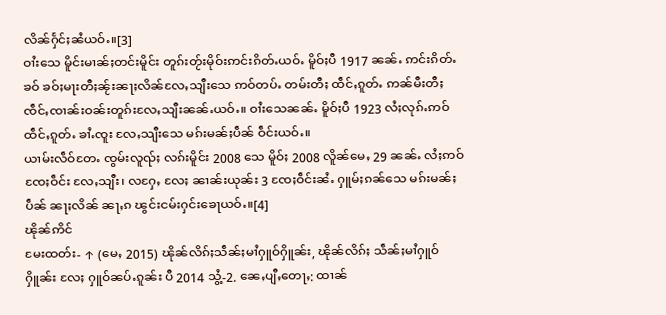လိၼ်ႁႅင်ႈၼႆယဝ်ႉ။[3]
ဝၢႆးသေ မိူင်းမၢၼ်ႈတင်းမိူင်း တူၵ်းတႂ်းမိုဝ်းဢင်းၵိတ်ႉယဝ်ႉ မိူဝ်ႈပီ 1917 ၼၼ်ႉ ဢင်းၵိတ်ႉၶဝ် ၶဝ်ႈမႃးတီႈၼႂ်းၼႃႈလိၼ်လႄႇသျီးသေ ဢဝ်တပ်ႉ တမ်းတီႈ ထဵင်ႇၵူတ်ႉ ဢၼ်မီးတီႈ ၸဵင်ႇၸၢၼ်းဝၼ်းတူၵ်းလႄႇသျီးၼၼ်ႉယဝ်ႉ။ ဝၢႆးသေၼၼ်ႉ မိူဝ်ႈပီ 1923 လႆႈလုၵ်ႉဢဝ် ထဵင်ႇၵူတ်ႉ ၶၢႆႉၸူး လႄႇသျီးသေ မၵ်းမၼ်ႈပဵၼ် ဝဵင်းယဝ်ႉ။
ယၢမ်းလဵဝ်တႄႉ ၸွမ်းလူၺ်ႈ လၵ်းမိူင်း 2008 သေ မိူဝ်ႈ 2008 လိူၼ်မေႇ 29 ၼၼ်ႉ လႆႈဢဝ် ၸႄႈဝဵင်း လႄႇသျီး၊ လႁႄႇ လႄႈ ၼၢၼ်းယုၼ်း 3 ၸႄႈဝဵင်းၼႆႉ ႁူမ်ႈၵၼ်သေ မၵ်းမၼ်ႈပဵၼ် ၼႃႈလိၼ် ၼႃႇၵ ၽွင်းငမ်းႁင်းၶေႃယဝ်ႉ။[4]
ၽိုၼ်ဢိင်
မႄးထတ်း- ↑ (မေႇ 2015) ၽိုၼ်လိၵ်ႈသဵၼ်ႈမၢႆႁူဝ်ႁိူၼ်း, ၽိုၼ်လိၵ်ႈ သဵၼ်ႈမၢႆႁူဝ်ႁိူၼ်း လႄႈ ႁူဝ်ၼပ်ႉၵူၼ်း ပီ 2014 သွႆ့-2. ၼေႇပျီႇတေႃႇ: ထၢၼ်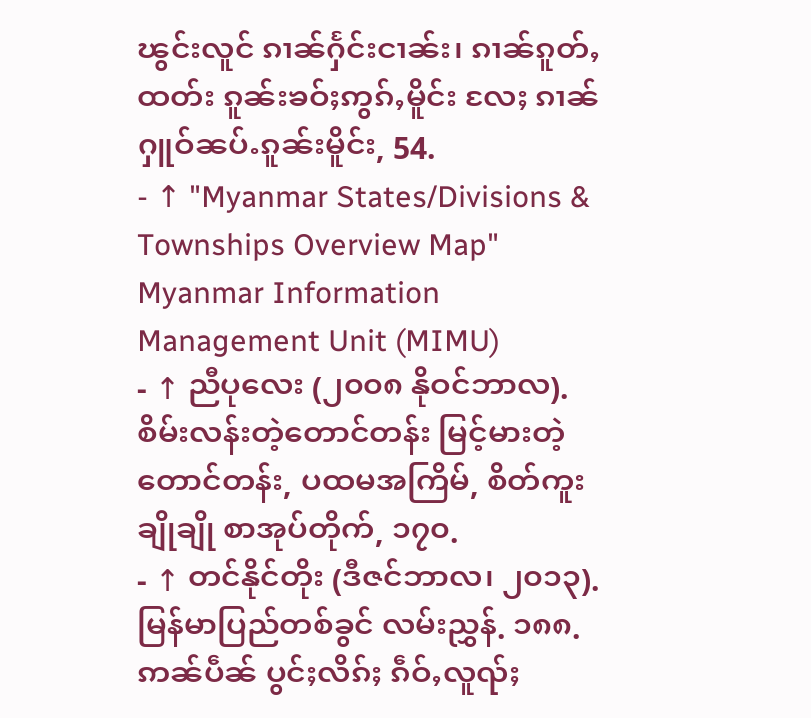ၽွင်းလူင် ၵၢၼ်ႁႅင်းငၢၼ်း၊ ၵၢၼ်ၵူတ်ႇထတ်း ၵူၼ်းၶဝ်ႈဢွၵ်ႇမိူင်း လႄႈ ၵၢၼ်ႁူဝ်ၼပ်ႉၵူၼ်းမိူင်း, 54.
- ↑ "Myanmar States/Divisions & Townships Overview Map" Myanmar Information Management Unit (MIMU)
- ↑ ညီပုလေး (၂၀၀၈ နိုဝင်ဘာလ). စိမ်းလန်းတဲ့တောင်တန်း မြင့်မားတဲ့တောင်တန်း, ပထမအကြိမ်, စိတ်ကူးချိုချို စာအုပ်တိုက်, ၁၇၀.
- ↑ တင်နိုင်တိုး (ဒီဇင်ဘာလ၊ ၂၀၁၃). မြန်မာပြည်တစ်ခွင် လမ်းညွှန်. ၁၈၈.
ဢၼ်ပဵၼ် ပွင်ႈလိၵ်ႈ ၵဵဝ်ႇလူၺ်ႈ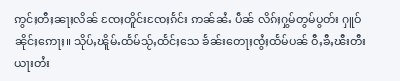ဢွင်ႈတီႈၼႃႈလိၼ် ၸႄႈတိူင်းၸႄႈၵႅင်း ဢၼ်ၼႆႉ ပဵၼ် လိၵ်ႈႁွမ်တွမ်ပွတ်း ႁူဝ်ၼိုင်ႈဢေႃႈ။ သိုပ်ႇၽိူမ်ႉထႅမ်သႂ်ႇထႅင်ႈသေ ၶႅၼ်းတေႃႈၸွႆႈထႅမ်ပၼ် ဝီႇၶီႇၽီးတီးယႃးတႆး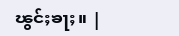ၽွင်ႈၶႃႈ။ |